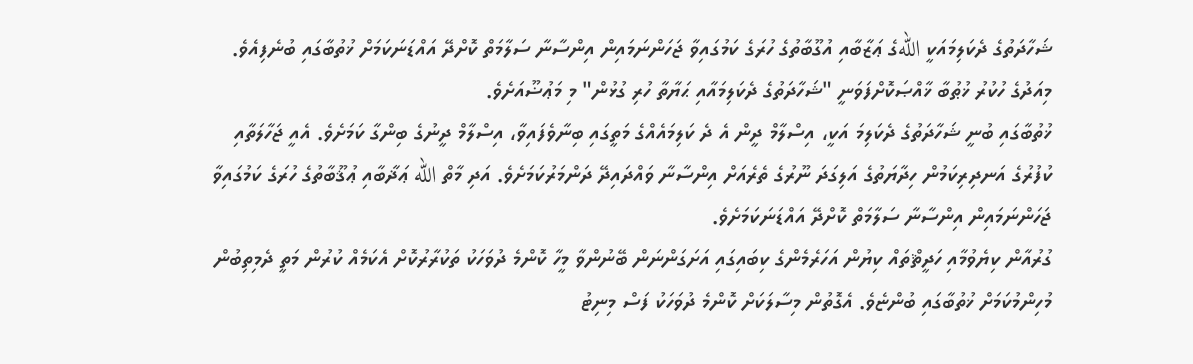ޝަހާދަތުގެ ދެކަލިމައަކީ اللهގެ ޢަޒާބާއި އުގޫބާތުގެ ހުރަގެ ކަމުގައިވާ ޖަހަންނަމައިން އިންސާނާ ސަލާމަތް ކޮށްދޭ އައްޑަނަކަމަށް ޚުތުބާގައި ބުނެފިއެވެ.
މިއަދުގެ ހުކުރު ޚުޠުބާ ޚާއްޞަކޮށްފަވަނީ "ޝަހާދަތުގެ ދެކަލިމައާއި ޙަޔާތާ ހުރި ގުޅުން" މި މަޢުޟޫއަށެވެ.
ޚުތުބާގައި ބުނީ ޝަހާދަތުގެ ދެކަލިމަ އަކީ، އިސްލާމް ދީން އެ ދެ ކަލިމައެއްގެ މަތީގައި ބިނާވެފައިވާ، އިސްލާމް ދީނުގެ ބިންގާ ކަމަށެވެ. އެއީ ޖަހާލަތާއި ކުފުރުގެ އަނދިރިކަމުން ހިދާޔަތުގެ އަލިގަދަ ނޫރުގެ ތެރެއަށް އިންސާނާ ވައްދައިދޭ ދަންމަރުކަމަށެވެ. އަދި މާތް الله ޢަޛާބާއި ޢުޤޫބާތުގެ ހުރަގެ ކަމުގައިވާ ޖަހަންނަމައިން އިންސާނާ ސަލާމަތް ކޮށްދޭ އައްޑަނަކަމަށެވެ.
ގުރުއާން ކިޔެވުމާއި ހަދީޘްތައް ކިޔުން އަހަރެމެންގެ ކިބައިގައި އަށަގަންނަން ބޭނުންވާ މީހާ ކޮންމެ ދުވަހަކު ތަކުރާރުކޮށް އެކަމެއް ކުރުން މަތީ ދެމިތިބުން މުހިންމުކަމަށް ޚުތުބާގައި ބުންޏެވެ. އެގޮތުން މިސާލަކަށް ކޮންމެ ދުވަހަކު ފަސް މިނިޓު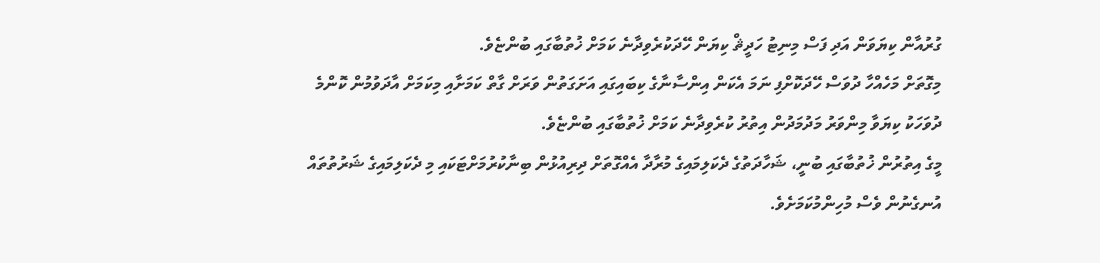ގުރުއާން ކިޔަވަން އަދި ފަސް މިނިޓު ހަދީޘް ކިޔަން ހޭދަކުރެވިދާނެ ކަމަށް ޚުތުބާގައި ބުންޏެވެ.
މިގޮތަށް މަހެއްހާ ދުވަސް ހޭދަކޮށްފި ނަމަ އެކަން އިންސާނާގެ ކިބައިގައި އަށަގަތުން ވަރަށް ގާތް ކަމަށާއި މިކަމަށް އާދަވުމުން ކޮންމެ ދުވަހަކު ކިޔަވާ މިންވަރު މަދުމަދުން އިތުރު ކުރެވިދާނެ ކަމަށް ޚުތުބާގައި ބުންޏެވެ.
މީގެ އިތުރުން ޚުތުބާގައި ބުނީ، ޝަހާދަތުގެ ދެކަލިމައިގެ މުރާދާ އެއްގޮތަށް ދިރިއުޅުން ބިނާކުރުމަށްޓަކައި މި ދެކަލިމައިގެ ޝަރުތުތައް އުނގެނުން ވެސް މުހިންމުކަމަށެވެ.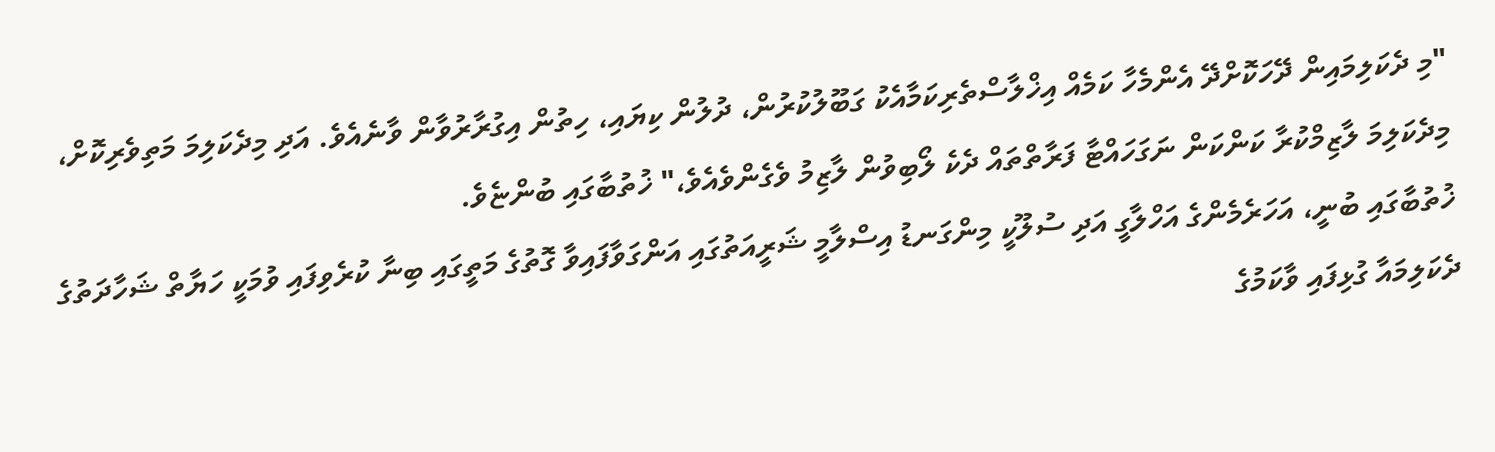"މި ދެކަލިމައިން ދޭހަކޮށްދޭ އެންމެހާ ކަމެއް އިޚްލާސްތެރިކަމާއެކު ގަބޫލުކުރުން، ދުލުން ކިޔައި، ހިތުން އިގުރާރުވާން ވާނެއެވެ. އަދި މިދެކަލިމަ މަތިވެރިކޮށް، މިދެކަލިމަ ލާޒިމްކުރާ ކަންކަން ނަގަހައްޓާ ފަރާތްތައް ދެކެ ލޯބިވުން ލާޒިމު ވެގެންވެއެވެ،" ޚުތުބާގައި ބުންޏެވެ.
ޚުތުބާގައި ބުނީ، އަހަރެމެންގެ އަހްލާގީ އަދި ސުލޫކީ މިންގަނޑު އިސްލާމީ ޝަރީއަތުގައި އަންގަވާފައިވާ ގޮތުގެ މަތީގައި ބިނާ ކުރެވިފައި ވުމަކީ ހަޔާތް ޝަހާދަތުގެ ދެކަލިމައާ ގުޅިފައި ވާކަމުގެ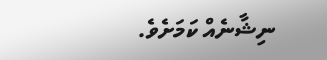ނިޝާނެއް ކަމަށެވެ.